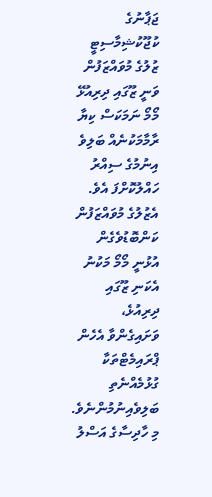ޖަޕާނުގެ ކުޖޫކުޝިމާސިޓީ ޒުލުގެ މުވައްޒަފުން ވަނީ ޒޫގައި ދިރިއުޅޭ މޯމޯ ނަމަކަސް ކިޔާ ރާމާމަކުނެއް ބަލިވެ އިނުމުގެ ސިއްރު ހައްލުކޮށްފަ އެވެ. އެޒުލުގެ މުވައްޒަފުން ކަންބޮޑުވެގެން އުޅުނީ މޯމޯ މަކުނު އެކަނި ޒޫގައި ދިރިއުޅެ، ވަށައިގެންވާ އެހެން ޕްރައިމެޓްތަކާ ގުޅުމެއްނެތި ބަލިވެއިނުމުންނެވެ.
މި ހާދިސާގެ އަސްލު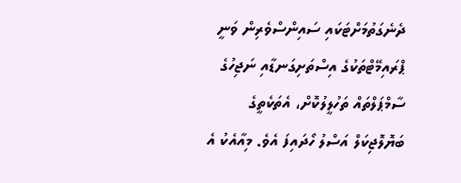ދެނެގަތުމަށްޓަކައި ސައިންސްވެރިން ވަނީ ޕްރައިމޭޓްތަކުގެ އިސްތަށިގަނޑާއި ނަޖިހުގެ ސާމްޕަލްތައް ތަހުލީލުކޮށް، އެތަކެތީގެ ބަޔޮލޮޖިކަލް އަސްލު ހޯދައިފަ އެވެ. މިއާއެކު އެ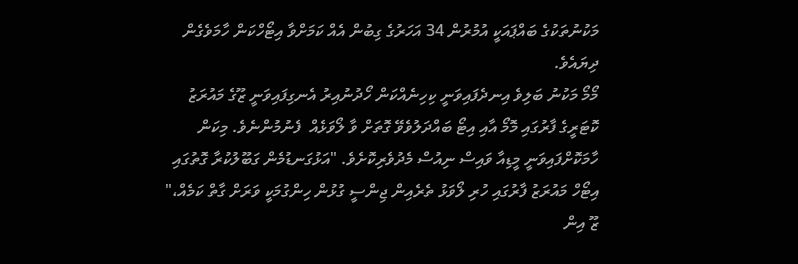މަކުނުތަކުގެ ބައްޕައަކީ އުމުރުން 34 އަހަރުގެ ގިބުން އެއް ކަމަށްވާ އިޓޯހްކަން ހާމަވެގެން ދިޔައެވެ.
މޯމޯ މަކުނު ބަލިވެ އިނދެފައިވަނީ ކިހިނެއްކަން ހޯދުނުއިރު އެނގިފައިވަނީ ޒޫގެ މައުރަޒު ކޮޓަރީގެ ފާރުގައި މޮމޯ އާއި އިޓޯ ބައްދަލުވެވޭ ގޮތަށް ވާ ލޯވަޅެއް  ފެނުމުންނެވެ. މިކަން ހާމަކޮށްފައިވަނީ މީޑިއާ ވައިސް ނިއުސް މެދުވެރިކޮށެވެ. "އަޅުގަނޑުމެން ގަބޫލުކުރާ ގޮތުގައި އިޓޯހް މައުރަޒު ފާރުގައި ހުރި ލޯވަޅު ތެރެއިން ޖިންސީ ގުޅުން ހިންގުމަކީ ވަރަށް ގާތް ކަމެއް،" ޒޫ އިން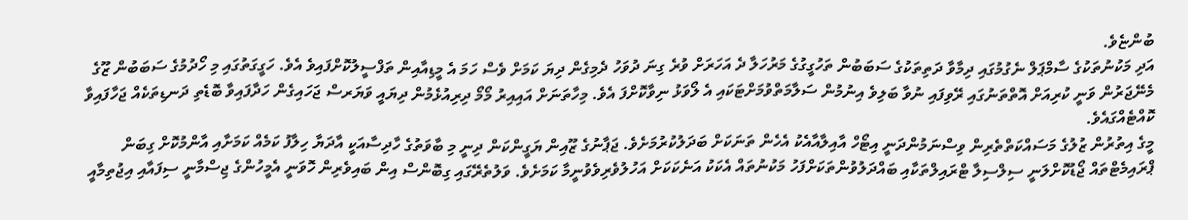ބުންޏެވެ.
އަދި މަކުނުތަކުގެ ސާމްޕަލް ނެގުމުގައި ދިމާވާ ދަތިތަކުގެ ސަބަބުން ތަހުގީގުގެ މަރުހަލާ ދެ އަހަރަށް ވުރެ ގިނަ ދުވަހު ދެމިގެން ދިޔަ ކަމަށް ވެސް ހަމަ އެ މީޑިއާއިން ތަފްސީލުކޮށްފައިވެ އެވެ. ހަގީގަތުގައި މި ހޯދުމުގެ ސަބަބުން ޒޫގެ މެނޭޖަރުން ވަނީ ކުރިއަށް އޮތްތަނުގައި ރޭވިފައި ނުވާ ބަލިވެ އިނުމުން ސަލާމަތްވުމަށްޓަކައި އެ ލޯވަޅު ނިވާކޮށްފަ އެވެ. މިހާތަނަށް އައިއިރު މޯމޯ ދިރިއުޅެމުން ދިޔައީ ވަޔަރސް ޖަހައިގެން ހަދާފައިވާ ބޮޑެތި ދަނޑިތަކެއް ޖަހާފައިވާ ކޮއްޓެއްގައެވެ.
މީގެ އިތުރުން ޒުލުގެ މަސައްކަތްތެރިން ވިސްނަމުންދަނީ އިޓޯހް އާއިލާއާއެކު އެހެން ތަނަކަށް ބަދަލުކުރުމަށެވެ. ޖަޕާނުގެ ޒޫއިން ޔަގީންކަން ދިނީ މި ބާވަތުގެ ހާދިސާއަކީ އާދަޔާ ހިލާފު ކަމެއް ކަމަށާއި އާންމުކޮށް ގިބަން ޕްރައިމެޓްތައް ޖޯޑުކޮށްލަނީ ސިލްސިލާ ޓްރައިލްތަކާއި ބައްދަލުވުންތަކަށްފަހު މަކުނުތައް އެކަކު އަނެކަކަށް އަހުލުވެރިވެވުނީމާ ކަމަށެވެ. ވަލުތެރޭގައި ގިބޮންސް އިން ބައިވެރިން ހޮވަނީ އެމީހުންގެ ޖިސްމާނީ ސިފައާއި އިޖުތިމާއީ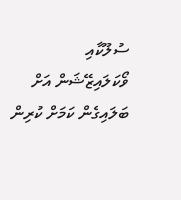ސުލޫކާއި ވޯކަލައިޒޭޝަން އަށް ބަލައިގެން ކަމަށް ކުރިން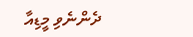ދެންނެވި މީޑިއާ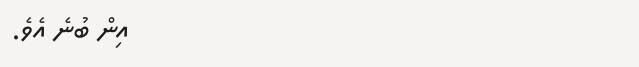އިން ބުނެ އެވެ.